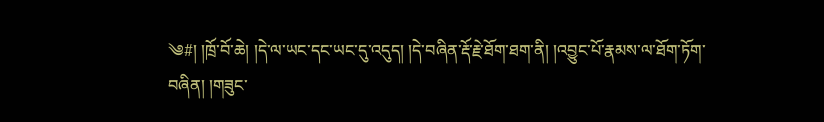༄#། །ཁྲོ་བོ་ཆེ། །དེ་ལ་ཡང་དང་ཡང་དུ་འདུད། །དེ་བཞིན་རྡོ་རྗེ་ཐོག་ཐག་ནི། །འབྱུང་པོ་རྣམས་ལ་ཐོག་ཏོག་བཞིན། །གཟུང་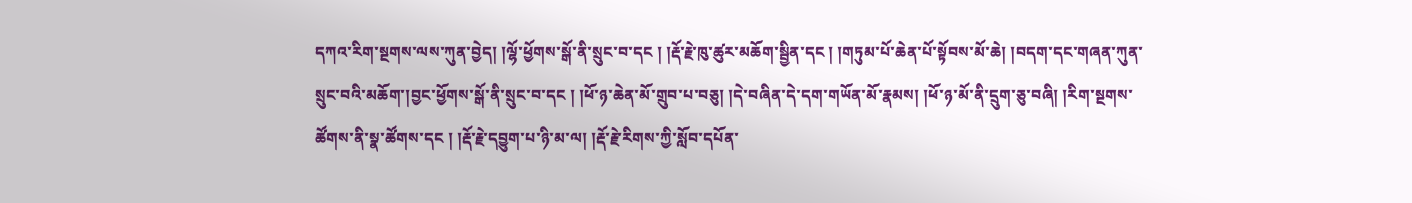དཀའ་རིག་སྔགས་ལས་ཀུན་བྱེད། །ལྷོ་ཕྱོགས་སྒོ་ནི་སྲུང་བ་དང ། །རྡོ་རྗེ་ཁུ་ཚུར་མཆོག་སྦྱིན་དང ། །གཏུམ་པོ་ཆེན་པོ་སྟོབས་མོ་ཆེ། །བདག་དང་གཞན་ཀུན་སྲུང་བའི་མཆོག་།བྱང་ཕྱོགས་སྒོ་ནི་སྲུང་བ་དང ། །ཕོ་ཉ་ཆེན་མོ་གྲུབ་པ་བཅུ། །དེ་བཞིན་དེ་དག་གཡོན་མོ་རྣམས། །ཕོ་ཉ་མོ་ནི་དྲུག་ཅུ་བཞི། །རིག་སྔགས་ཚོགས་ནི་སྣ་ཚོགས་དང ། །རྡོ་རྗེ་དབྱུག་པ་ཉི་མ་ལ། །རྡོ་རྗེ་རིགས་ཀྱི་སློབ་དཔོན་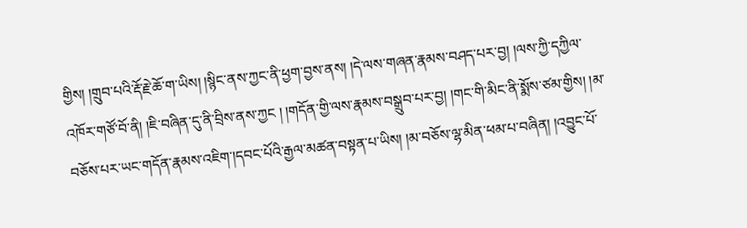གྱིས། །གྲུབ་པའི་རྡོ་རྗེ་ཆོ་ག་ཡིས། །སྙིང་ནས་ཀྱང་ནི་ཕྱག་བྱས་ནས། །དེ་ལས་གཞན་རྣམས་བཤད་པར་བྱ། །ལས་ཀྱི་དཀྱིལ་འཁོར་གཙོ་བོ་ནི། །ཇི་བཞིན་དུ་ནི་བྲིས་ནས་ཀྱང ། །གདོན་གྱི་ལས་རྣམས་བསྒྲུབ་པར་བྱ། །གང་གི་མིང་ནི་སྨོས་ཙམ་གྱིས། །མ་བཅོས་པར་ཡང་གདོན་རྣམས་འཇིག་།དབང་པོའི་རྒྱལ་མཚན་བསྟན་པ་ཡིས། །མ་བཅོས་ལྷ་མིན་ཕམ་པ་བཞིན། །འབྱུང་པོ་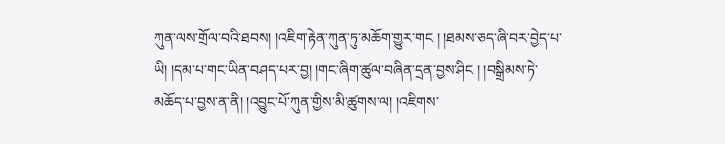ཀུན་ལས་གྲོལ་བའི་ཐབས། །འཇིག་རྟེན་ཀུན་ཏུ་མཆོག་གྱུར་གང ། །ཐམས་ཅད་ཞི་བར་བྱེད་པ་ཡི། །དམ་པ་གང་ཡིན་བཤད་པར་བྱ། །གང་ཞིག་ཚུལ་བཞིན་དྲན་བྱས་ཤིང ། །བསྒྲིམས་ཏེ་མཆོད་པ་བྱས་ན་ནི། །འབྱུང་པོ་ཀུན་གྱིས་མི་ཚུགས་ལ། །འཇིགས་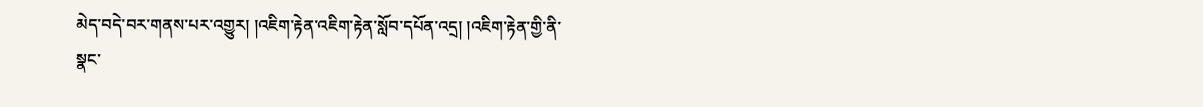མེད་བདེ་བར་གནས་པར་འགྱུར། །འཇིག་རྟེན་འཇིག་རྟེན་སློབ་དཔོན་འདྲ། །འཇིག་རྟེན་གྱི་ནི་སྣང་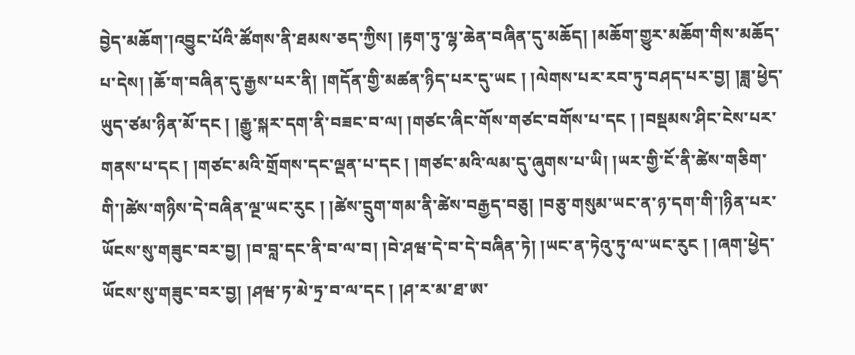བྱེད་མཆོག་།འབྱུང་པོའི་ཚོགས་ནི་ཐམས་ཅད་ཀྱིས། །རྟག་ཏུ་ལྷ་ཆེན་བཞིན་དུ་མཆོད། །མཆོག་གྱུར་མཆོག་གིས་མཆོད་པ་དེས། །ཆོ་ག་བཞིན་དུ་རྒྱས་པར་ནི། །གདོན་གྱི་མཚན་ཉིད་པར་དུ་ཡང ། །ལེགས་པར་རབ་ཏུ་བཤད་པར་བྱ། །ཟླ་ཕྱེད་ཡུད་ཙམ་ཉིན་མོ་དང ། །རྒྱུ་སྐར་དག་ནི་བཟང་བ་ལ། །གཙང་ཞིང་གོས་གཙང་བགོས་པ་དང ། །བསྡམས་ཤིང་ངེས་པར་གནས་པ་དང ། །གཙང་མའི་གྲོགས་དང་ལྡན་པ་དང ། །གཙང་མའི་ལམ་དུ་ཞུགས་པ་ཡི། །ཡར་གྱི་ངོ་ནི་ཚེས་གཅིག་གི་།ཚེས་གཉིས་དེ་བཞིན་ལྔ་ཡང་རུང ། །ཚེས་དྲུག་གམ་ནི་ཚེས་བརྒྱད་བཅུ། །བཅུ་གསུམ་ཡང་ན་ཉ་དག་གི་།ཉིན་པར་ཡོངས་སུ་གཟུང་བར་བྱ། །བ་བླ་དང་ནི་བ་ལ་བ། །བེ་ཤཝ་དེ་བ་དེ་བཞིན་ཏེ། །ཡང་ན་ཏེའུ་ཏུ་ལ་ཡང་རུང ། །ཞག་ཕྱེད་ཡོངས་སུ་གཟུང་བར་བྱ། །ཤཝ་ཏ་མེ་ཏྲ་བ་ལ་དང ། །ཤ་ར་མ་ཐ་ཨ་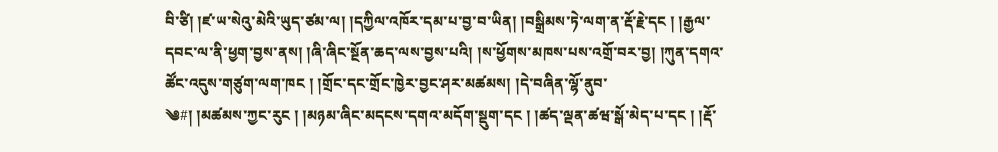བི་ཙི། །ཛ་ཡ་སེའུ་མེའི་ཡུད་ཙམ་ལ། །དཀྱིལ་འཁོར་དམ་པ་བྱ་བ་ཡིན། །བསྒྲིམས་ཏེ་ལག་ན་རྡོ་རྗེ་དང ། །རྒྱལ་དབང་ལ་ནི་ཕྱག་བྱས་ནས། །ཞི་ཞིང་སྔོན་ཆད་ལས་བྱས་པའི། །ས་ཕྱོགས་མཁས་པས་འགྲོ་བར་བྱ། །ཀུན་དགའ་ཚོང་འདུས་གཙུག་ལག་ཁང ། །གྲོང་དང་གྲོང་ཁྱེར་བྱང་ཤར་མཚམས། །དེ་བཞིན་ལྷོ་ནུབ་
༄#། །མཚམས་ཀྱང་རུང ། །མཉམ་ཞིང་མདངས་དགའ་མདོག་སྡུག་དང ། །ཚད་ལྡན་ཚཝ་སྒོ་མེད་པ་དང ། །རྡོ་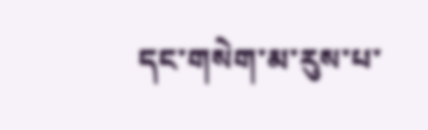དང་གསེག་མ་རུས་པ་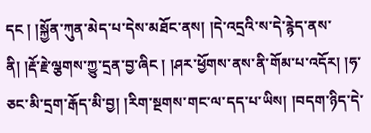དང ། །སྐྱོན་ཀུན་མེད་པ་དེས་མཐོང་ནས། །དེ་འདྲའི་ས་དེ་རྙེད་ནས་ནི། །རྡོ་རྗེ་ལྕགས་ཀྱུ་དྲན་བྱ་ཞིང ། །ཤར་ཕྱོགས་ནས་ནི་གོམ་པ་འདོར། །ཧ་ཅང་མི་དྲག་རྒོད་མི་བྱ། །རིག་སྔགས་གང་ལ་དད་པ་ཡིས། །བདག་ཉིད་དེ་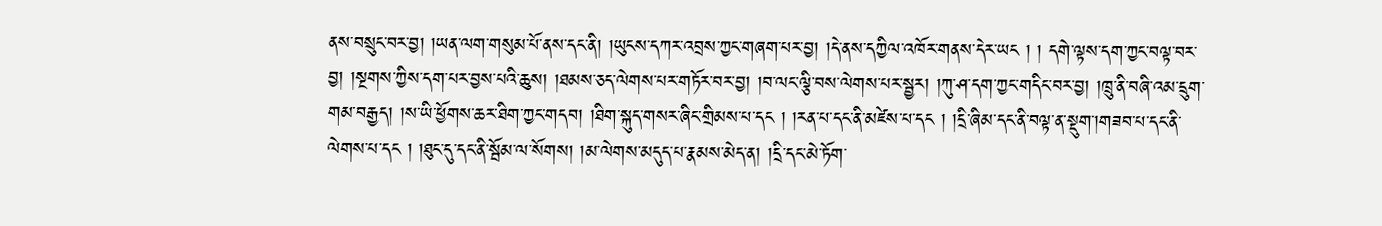ནས་བསྲུང་བར་བྱ། །ཡན་ལག་གསུམ་པོ་ནས་དང་ནི། །ཡུངས་དཀར་འབྲས་ཀྱང་གཞག་པར་བྱ། །དེ་ནས་དཀྱིལ་འཁོར་གནས་དེར་ཡང ། ། དགེ་ལྟས་དག་ཀྱང་བལྟ་བར་བྱ། །སྔགས་ཀྱིས་དག་པར་བྱས་པའི་ཆུས། །ཐམས་ཅད་ལེགས་པར་གཏོར་བར་བྱ། །བ་ལང་ལྕི་བས་ལེགས་པར་སྦྱར། །ཀུ་ཤ་དག་ཀྱང་གདིང་བར་བྱ། །ཁྲུ་ནི་བཞི་འམ་དྲུག་གམ་བརྒྱད། །ས་ཡི་ཕྱོགས་ཆར་ཐིག་ཀྱང་གདབ། །ཐིག་སྐུད་གསར་ཞིང་གྲིམས་པ་དང ། །རན་པ་དང་ནི་མཛེས་པ་དང ། །དྲི་ཞིམ་དང་ནི་བལྟ་ན་སྡུག་།གཟབ་པ་དང་ནི་ལེགས་པ་དང ། །ཐུང་དུ་དང་ནི་སྦོམ་ལ་སོགས། །མ་ལེགས་མདུད་པ་རྣམས་མེད་ན། །དྲི་དང་མེ་ཏོག་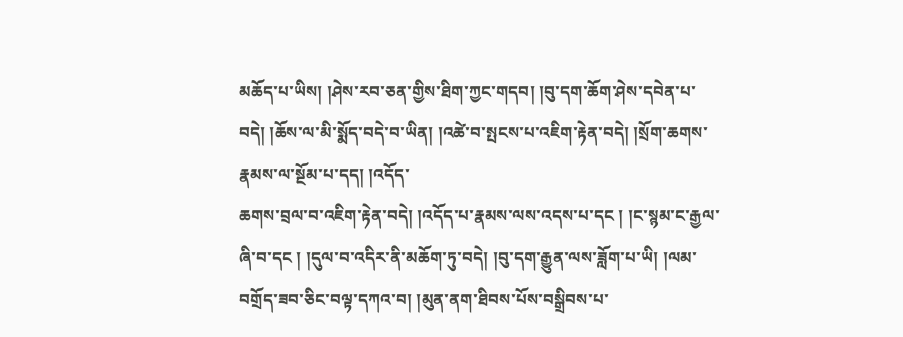མཆོད་པ་ཡིས། །ཤེས་རབ་ཅན་གྱིས་ཐིག་ཀྱང་གདབ། །བུ་དག་ཆོག་ཤེས་དབེན་པ་བདེ། །ཆོས་ལ་མི་སྨོད་བདེ་བ་ཡིན། །འཚེ་བ་སྤངས་པ་འཇིག་རྟེན་བདེ། །སྲོག་ཆགས་རྣམས་ལ་སྔོམ་པ་དད། །འདོད་
ཆགས་བྲལ་བ་འཇིག་རྟེན་བདེ། །འདོད་པ་རྣམས་ལས་འདས་པ་དང ། །ང་སྙམ་ང་རྒྱལ་ཞི་བ་དང ། །དུལ་བ་འདིར་ནི་མཆོག་ཏུ་བདེ། །བུ་དག་རྒྱུན་ལས་ཟློག་པ་ཡི། །ལམ་བགྲོད་ཟབ་ཅིང་བལྟ་དཀའ་བ། །མུན་ནག་ཐིབས་པོས་བསྒྲིབས་པ་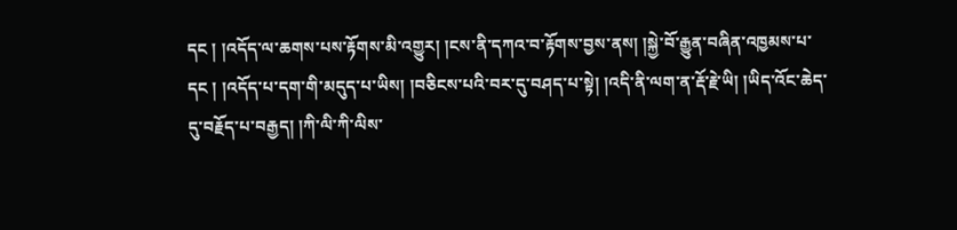དང ། །འདོད་ལ་ཆགས་པས་རྟོགས་མི་འགྱུར། །ངས་ནི་དཀའ་བ་རྟོགས་བྱས་ནས། །སྐྱེ་བོ་རྒྱུན་བཞིན་འཁྱམས་པ་དང ། །འདོད་པ་དག་གི་མདུད་པ་ཡིས། །བཅིངས་པའི་བར་དུ་བཤད་པ་སྟེ། །འདི་ནི་ལག་ན་རྡོ་རྗེ་ཡི། །ཡིད་འོང་ཆེད་དུ་བརྗོད་པ་བརྒྱད། །ཀི་ལི་ཀི་ལིས་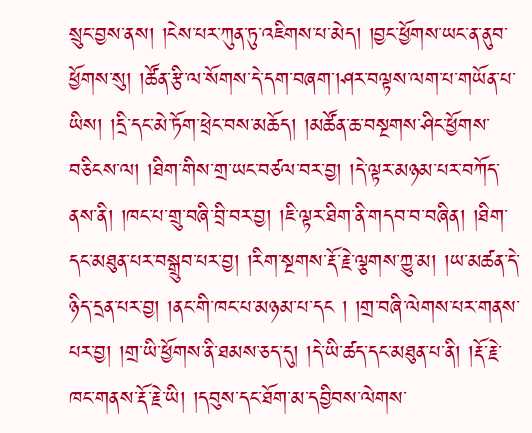སྲུང་བྱས་ནས། །ངེས་པར་ཀུན་ཏུ་འཇིགས་པ་མེད། །བྱང་ཕྱོགས་ཡང་ན་ནུབ་ཕྱོགས་སུ། །ཚོན་རྩི་ལ་སོགས་དེ་དག་བཞག་།ཤར་བལྟས་ལག་པ་གཡོན་པ་ཡིས། །དྲི་དང་མེ་ཏོག་ཕྲེང་བས་མཆོད། །མཚོན་ཆ་བསྔགས་ཤིང་ཕྱོགས་བཅིངས་ལ། །ཐིག་གིས་གྲ་ཡང་བཙལ་བར་བྱ། །དེ་ལྟར་མཉམ་པར་བཀོད་ནས་ནི། །ཁང་པ་གྲུ་བཞི་བྲི་བར་བྱ། །ཇི་ལྟར་ཐིག་ནི་གདབ་བ་བཞིན། །ཐིག་དང་མཐུན་པར་བསྒྲུབ་པར་བྱ། །རིག་སྔགས་རྡོ་རྗེ་ལྕགས་ཀྱུ་མ། །ཡ་མཚན་དེ་ཉིད་དྲན་པར་བྱ། །ནང་གི་ཁང་པ་མཉམ་པ་དང ། །གྲ་བཞི་ལེགས་པར་གནས་པར་བྱ། །གྲ་ཡི་ཕྱོགས་ནི་ཐམས་ཅད་དུ། །དེ་ཡི་ཚད་དང་མཐུན་པ་ནི། །རྡོ་རྗེ་ཁང་གནས་རྡོ་རྗེ་ཡི། །དབུས་དང་ཐོག་མ་དབྱིབས་ལེགས་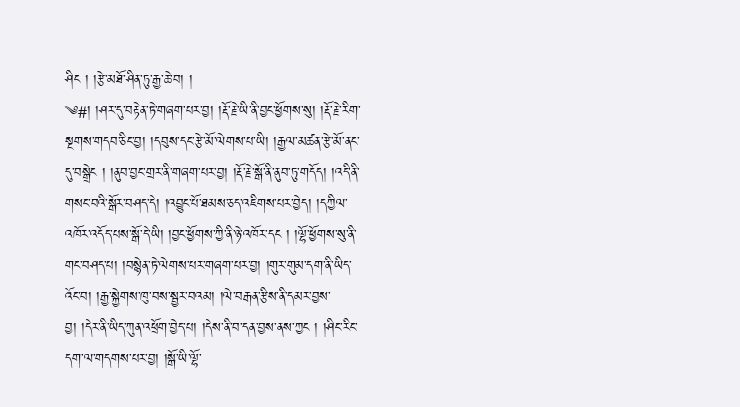ཤིང ། །རྩེ་མཐོ་ཤིན་ཏུ་རྒྱ་ཆེ་བ། །
༄#། །ཤར་དུ་བརྟེན་ཏེ་གཞག་པར་བྱ། །རྡོ་རྗེ་ཡི་ནི་བྱང་ཕྱོགས་སུ། །རྡོ་རྗེ་རིག་སྔགས་གདབ་ཅིང་བྱ། །དབུས་དང་རྩེ་མོ་ལེགས་པ་ཡི། །རྒྱལ་མཚན་རྩེ་མོ་ནང་དུ་བསྒྲེང ། །ནུབ་བྱང་གྲར་ནི་གཞག་པར་བྱ། །རྡོ་རྗེ་སྒོ་ནི་ནུབ་ཏུ་གདོད། །འདི་ནི་གསང་བའི་སྒོར་བཤད་དེ། །འབྱུང་པོ་ཐམས་ཅད་འཇིགས་པར་བྱེད། །དཀྱིལ་འཁོར་འདོད་པས་སྒོ་དེ་ཡི། །བྱང་ཕྱོགས་ཀྱི་ནི་ཉེ་འཁོར་དང ། །ལྷོ་ཕྱོགས་སུ་ནི་གང་བཤད་པ། །བསྙེན་ཏེ་ལེགས་པར་གཞག་པར་བྱ། །གུར་གུམ་དག་ནི་ཡིད་འོང་བ། །རྒྱ་སྐྱེགས་ཁུ་བས་སྦྱར་བའམ། །ལེ་བརྒན་རྩིས་ནི་དམར་བྱས་བྱ། །དེར་ནི་ཡིད་ཀུན་འཕྲོག་བྱེད་པ། །དེས་ནི་བ་དན་བྱས་ནས་ཀྱང ། །ཤིང་རིང་དག་ལ་གདགས་པར་བྱ། །སྒོ་ཡི་ལྷོ་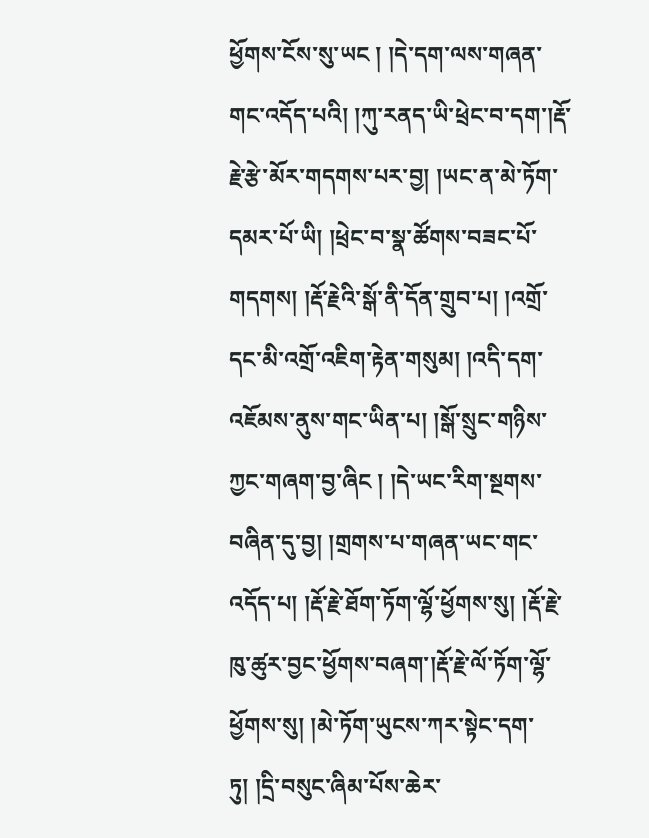ཕྱོགས་ངོས་སུ་ཡང ། །དེ་དག་ལས་གཞན་གང་འདོད་པའི། །ཀུ་རནད་ཡི་ཕྲེང་བ་དག་།རྡོ་རྗེ་རྩེ་མོར་གདགས་པར་བྱ། །ཡང་ན་མེ་ཏོག་དམར་པོ་ཡི། །ཕྲེང་བ་སྣ་ཚོགས་བཟང་པོ་གདགས། །རྡོ་རྗེའི་སྒོ་ནི་དོན་གྲུབ་པ། །འགྲོ་དང་མི་འགྲོ་འཇིག་རྟེན་གསུམ། །འདི་དག་འཇོམས་ནུས་གང་ཡིན་པ། །སྒོ་སྲུང་གཉིས་ཀྱང་གཞག་བྱ་ཞིང ། །དེ་ཡང་རིག་སྔགས་བཞིན་དུ་བྱ། །གྲགས་པ་གཞན་ཡང་གང་འདོད་པ། །རྡོ་རྗེ་ཐོག་ཏོག་ལྷོ་ཕྱོགས་སུ། །རྡོ་རྗེ་ཁུ་ཚུར་བྱང་ཕྱོགས་བཞག་།རྡོ་རྗེ་ལོ་ཏོག་ལྷོ་ཕྱོགས་སུ། །མེ་ཏོག་ཡུངས་ཀར་སྟེང་དག་ཏུ། །དྲི་བསུང་ཞིམ་པོས་ཆེར་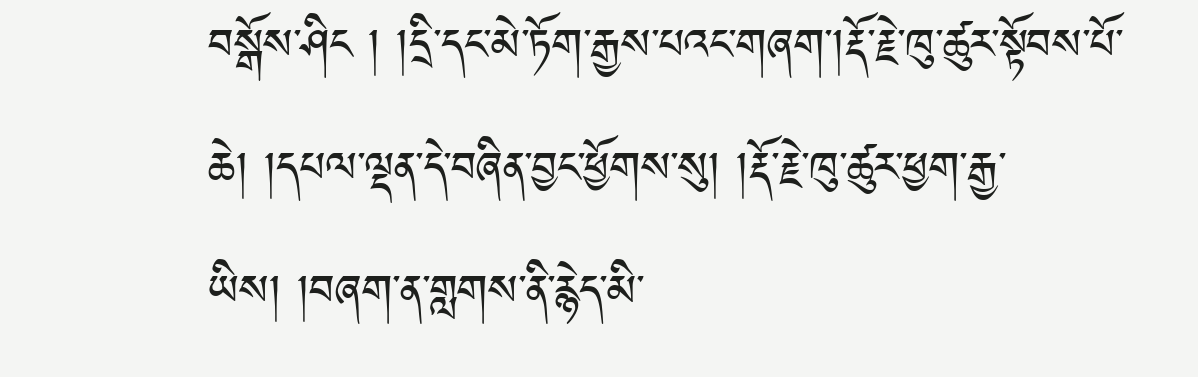བསྒོས་ཤིང ། །དྲི་དང་མེ་ཏོག་རྒྱས་པའང་གཞག་།རྡོ་རྗེ་ཁུ་ཚུར་སྟོབས་པོ་ཆེ། །དཔལ་ལྡན་དེ་བཞིན་བྱང་ཕྱོགས་སུ། །རྡོ་རྗེ་ཁུ་ཚུར་ཕྱག་རྒྱ་ཡིས། །བཞག་ན་གླགས་ནི་རྙེད་མི་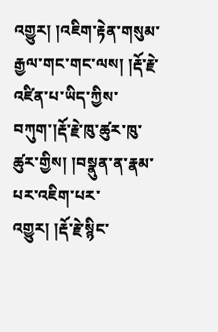འགྱུར། །འཇིག་རྟེན་གསུམ་རྒྱལ་གང་གང་ལས། །རྡོ་རྗེ་འཛིན་པ་ཡིད་ཀྱིས་བཀུག་།རྡོ་རྗེ་ཁུ་ཚུར་ཁུ་ཚུར་གྱིས། །བསྣུན་ན་རྣམ་པར་འཇིག་པར་འགྱུར། །རྡོ་རྗེ་སྙིང་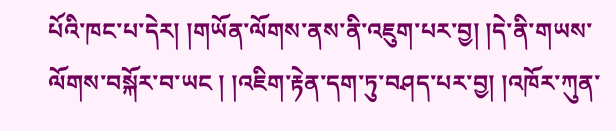པོའི་ཁང་པ་དེར། །གཡོན་ལོགས་ནས་ནི་འཇུག་པར་བྱ། །དེ་ནི་གཡས་ལོགས་བསྐོར་བ་ཡང ། །འཇིག་རྟེན་དག་ཏུ་བཤད་པར་བྱ། །འཁོར་ཀུན་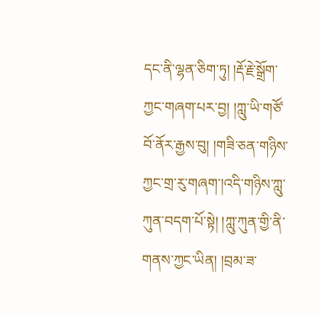དང་ནི་ལྷན་ཅིག་ཏུ། །རྡོ་རྗེ་སྒྲོག་ཀྱང་གཞག་པར་བྱ། །ཀླུ་ཡི་གཙོ་བོ་ནོར་རྒྱས་བུ། །གཟི་ཅན་གཉིས་ཀྱང་གྲ་རུ་གཞག་།འདི་གཉིས་ཀླུ་ཀུན་བདག་པོ་སྟེ། །ཀླུ་ཀུན་གྱི་ནི་གནས་ཀྱང་ཡིན། །བྲམ་ཟ་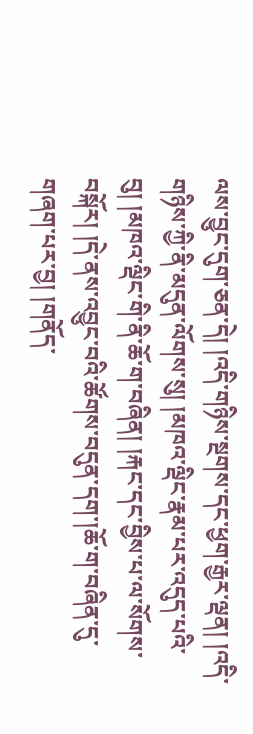ལས་བྱུང་དུག་ཅན་དེ། །འདི་གཉིས་སྔགས་དང་ཕྱག་རྒྱར་ལྡན། །འདི་གཉིས་ཀྱི་ནི་མདུན་ལོགས་སུ། །མཁའ་ལྡིང་རྣམ་པར་འདུད་པའི་བུ། །མཁའ་ལྡིང་གི་ནི་ཆོ་ག་བཞིན། །རྐང་དང་བྱིས་པ་ལ་སོགས་བསྐོར། །དེ་ནས་འབྱུང་བའི་ཚོགས་བདུན་དག་།ཆོ་ག་བཞིན་དུ་གཞག་པར་བྱ། །གནོད་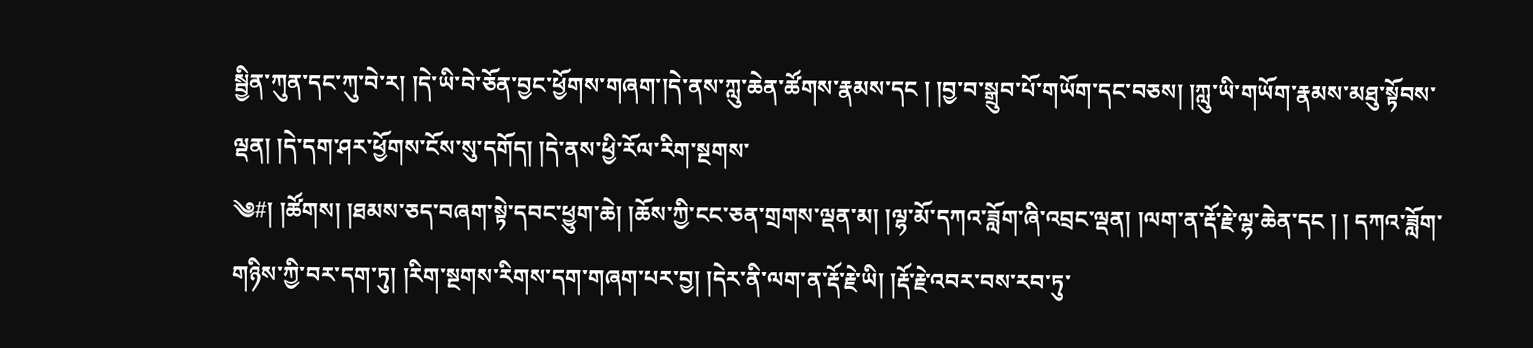སྦྱིན་ཀུན་དང་ཀུ་བེ་ར། །དེ་ཡི་བེ་ཅོན་བྱང་ཕྱོགས་གཞག་།དེ་ནས་ཀླུ་ཆེན་ཚོགས་རྣམས་དང ། །བྱ་བ་སྒྲུབ་པོ་གཡོག་དང་བཅས། །ཀླུ་ཡི་གཡོག་རྣམས་མཐུ་སྟོབས་ལྡན། །དེ་དག་ཤར་ཕྱོགས་ངོས་སུ་དགོད། །དེ་ནས་ཕྱི་རོལ་རིག་སྔགས་
༄#། །ཚོགས། །ཐམས་ཅད་བཞག་སྟེ་དབང་ཕྱུག་ཆེ། །ཆོས་ཀྱི་ངང་ཅན་གྲགས་ལྡན་མ། །ལྷ་མོ་དཀའ་ཟློག་ཞི་འབྲང་ལྡན། །ལག་ན་རྡོ་རྗེ་ལྷ་ཆེན་དང ། ། དཀའ་ཟློག་གཉིས་ཀྱི་བར་དག་ཏུ། །རིག་སྔགས་རིགས་དག་གཞག་པར་བྱ། །དེར་ནི་ལག་ན་རྡོ་རྗེ་ཡི། །རྡོ་རྗེ་འབར་བས་རབ་ཏུ་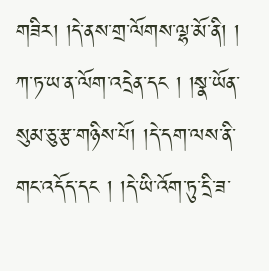གཟིར། །དེ་ནས་གྲ་ལོགས་ལྷ་མོ་ནི། ། ཀ་ཏ་ཡ་ན་ལོག་འདྲེན་དང ། །སྣ་ཡོན་སུམ་ཅུ་རྩ་གཉིས་པོ། །དེ་དག་ལས་ནི་གང་འདོད་དང ། །དེ་ཡི་འོག་ཏུ་དྲི་ཟ་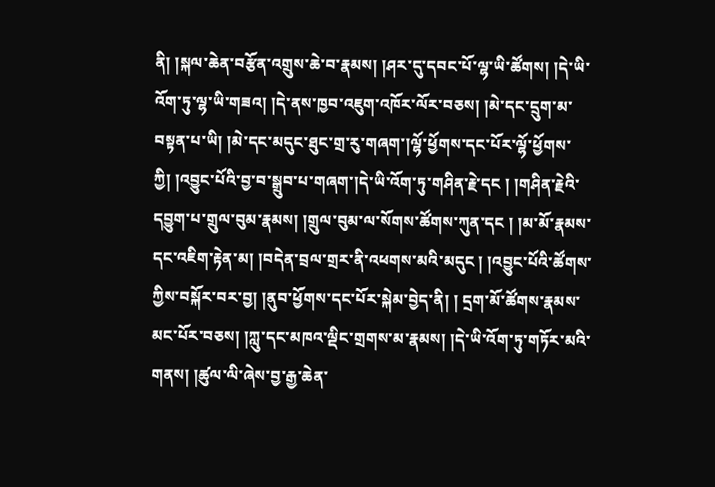ནི། །སྐལ་ཆེན་བརྩོན་འགྲུས་ཆེ་བ་རྣམས། །ཤར་དུ་དབང་པོ་ལྷ་ཡི་ཚོགས། །དེ་ཡི་འོག་ཏུ་ལྷ་ཡི་གཟའ། །དེ་ནས་ཁྱབ་འཇུག་འཁོར་ལོར་བཅས། །མེ་དང་དྲུག་མ་བསྟན་པ་ཡི། །མེ་དང་མདུང་ཐུང་གྲ་རུ་གཞག་།ལྷོ་ཕྱོགས་དང་པོར་ལྷོ་ཕྱོགས་ཀྱི། །འབྱུང་པོའི་བྱ་བ་སྒྲུབ་པ་གཞག་།དེ་ཡི་འོག་ཏུ་གཤིན་རྗེ་དང ། །གཤིན་རྗེའི་དབྱུག་པ་གྲུལ་བུམ་རྣམས། །གྲུལ་བུམ་ལ་སོགས་ཚོགས་ཀུན་དང ། །མ་མོ་རྣམས་དང་འཇིག་རྟེན་མ། །བདེན་བྲལ་གྲར་ནི་འཕགས་མའི་མདུང ། །འབྱུང་པོའི་ཚོགས་ཀྱིས་བསྐོར་བར་བྱ། །ནུབ་ཕྱོགས་དང་པོར་སྐེམ་བྱེད་ནི། ། དྲག་མོ་ཚོགས་རྣམས་མང་པོར་བཅས། །ཀླུ་དང་མཁའ་ལྡིང་གྲགས་མ་རྣམས། །དེ་ཡི་འོག་ཏུ་གཏོར་མའི་གནས། །ཚུལ་ལི་ཞེས་བྱ་རྒྱ་ཆེན་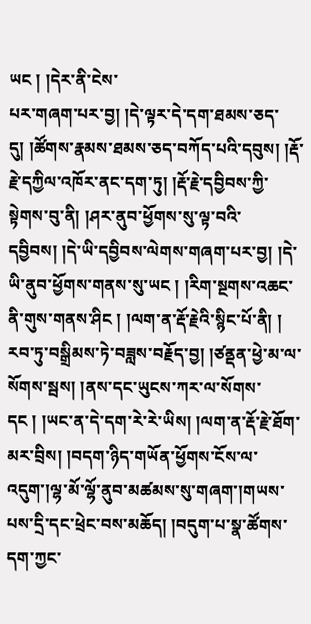ཡང ། །དེར་ནི་ངེས་
པར་གཞག་པར་བྱ། །དེ་ལྟར་དེ་དག་ཐམས་ཅད་དུ། །ཚོགས་རྣམས་ཐམས་ཅད་བཀོད་པའི་དབུས། །རྡོ་རྗེ་དཀྱིལ་འཁོར་ནང་དག་ཏུ། །རྡོ་རྗེ་དབྱིབས་ཀྱི་སྟེགས་བུ་ནི། །ཤར་ནུབ་ཕྱོགས་སུ་ལྟ་བའི་དབྱིབས། །དེ་ཡི་དབྱིབས་ལེགས་གཞག་པར་བྱ། །དེ་ཡི་ནུབ་ཕྱོགས་གནས་སུ་ཡང ། །རིག་སྔགས་འཆང་ནི་གུས་གནས་ཤིང ། །ལག་ན་རྡོ་རྗེའི་སྙིང་པོ་ནི། ། རབ་ཏུ་བསྒྲིམས་ཏེ་བཟླས་བརྗོད་བྱ། །ཙནྡན་ཕྱེ་མ་ལ་སོགས་སྦས། །ནས་དང་ཡུངས་ཀར་ལ་སོགས་དང ། །ཡང་ན་དེ་དག་རེ་རེ་ཡིས། །ལག་ན་རྡོ་རྗེ་ཐོག་མར་བྲིས། །བདག་ཉིད་གཡོན་ཕྱོགས་ངོས་ལ་འདུག་།ལྷ་མོ་ལྷོ་ནུབ་མཚམས་སུ་གཞག་།གཡས་པས་དྲི་དང་ཕྲེང་བས་མཆོད། །བདུག་པ་སྣ་ཚོགས་དག་ཀྱང་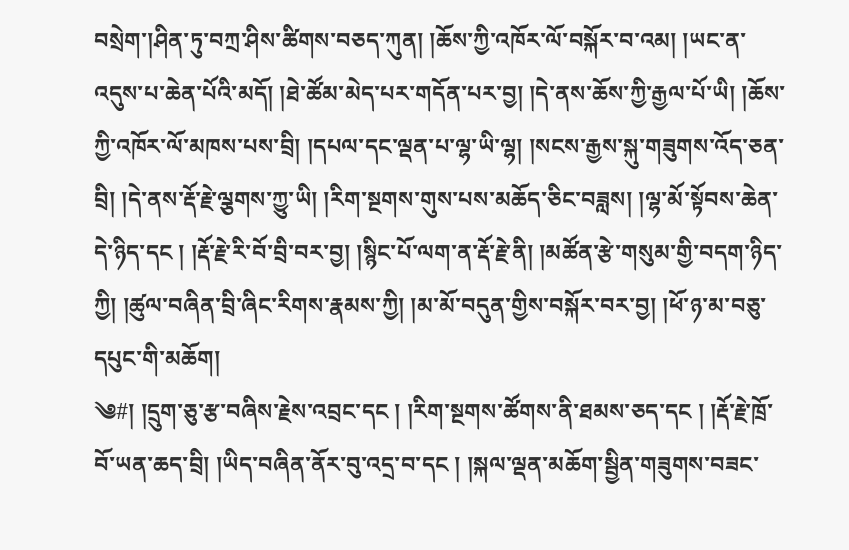བསྲེག་།ཤིན་ཏུ་བཀྲ་ཤིས་ཚིགས་བཅད་ཀུན། །ཆོས་ཀྱི་འཁོར་ལོ་བསྐོར་བ་འམ། །ཡང་ན་འདུས་པ་ཆེན་པོའི་མདོ། །ཐེ་ཚོམ་མེད་པར་གདོན་པར་བྱ། །དེ་ནས་ཆོས་ཀྱི་རྒྱལ་པོ་ཡི། །ཆོས་ཀྱི་འཁོར་ལོ་མཁས་པས་བྲི། །དཔལ་དང་ལྡན་པ་ལྷ་ཡི་ལྷ། །སངས་རྒྱས་སྐུ་གཟུགས་འོད་ཅན་བྲི། །དེ་ནས་རྡོ་རྗེ་ལྕགས་ཀྱུ་ཡི། །རིག་སྔགས་གུས་པས་མཆོད་ཅིང་བཟླས། །ལྷ་མོ་སྟོབས་ཆེན་དེ་ཉིད་དང ། །རྡོ་རྗེ་རི་བོ་བྲི་བར་བྱ། །སྙིང་པོ་ལག་ན་རྡོ་རྗེ་ནི། །མཚོན་རྩེ་གསུམ་གྱི་བདག་ཉིད་ཀྱི། །ཚུལ་བཞིན་བྲི་ཞིང་རིགས་རྣམས་ཀྱི། །མ་མོ་བདུན་གྱིས་བསྐོར་བར་བྱ། །ཕོ་ཉ་མ་བཅུ་དཔུང་གི་མཆོག།
༄#། །དྲུག་ཅུ་རྩ་བཞིས་རྗེས་འབྲང་དང ། །རིག་སྔགས་ཚོགས་ནི་ཐམས་ཅད་དང ། །རྡོ་རྗེ་ཁྲོ་བོ་ཡན་ཆད་བྲི། །ཡིད་བཞིན་ནོར་བུ་འདྲ་བ་དང ། །སྐལ་ལྡན་མཆོག་སྦྱིན་གཟུགས་བཟང་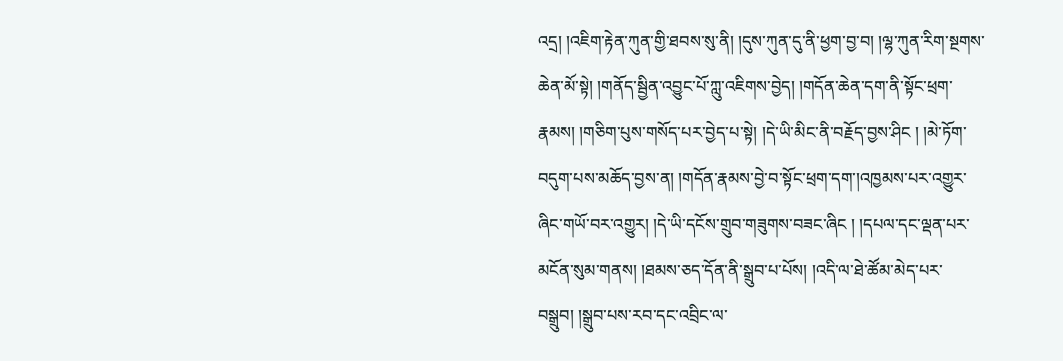འདྲ། །འཇིག་རྟེན་ཀུན་གྱི་ཐབས་སུ་ནི། །དུས་ཀུན་དུ་ནི་ཕྱག་བྱ་བ། །ལྷ་ཀུན་རིག་སྔགས་ཆེན་མོ་སྟེ། །གནོད་སྦྱིན་འབྱུང་པོ་ཀླུ་འཇིགས་བྱེད། །གདོན་ཆེན་དག་ནི་སྟོང་ཕྲག་རྣམས། །གཅིག་པུས་གསོད་པར་བྱེད་པ་སྟེ། །དེ་ཡི་མིང་ནི་བརྗོད་བྱས་ཤིང ། །མེ་ཏོག་བདུག་པས་མཆོད་བྱས་ན། །གདོན་རྣམས་བྱེ་བ་སྟོང་ཕྲག་དག་།འཁྱམས་པར་འགྱུར་ཞིང་གཡོ་བར་འགྱུར། །དེ་ཡི་དངོས་གྲུབ་གཟུགས་བཟང་ཞིང ། །དཔལ་དང་ལྡན་པར་མངོན་སུམ་གནས། །ཐམས་ཅད་དོན་ནི་སྒྲུབ་པ་པོས། །འདི་ལ་ཐེ་ཚོམ་མེད་པར་བསྒྲུབ། །སྒྲུབ་པས་རབ་དང་འབྲིང་ལ་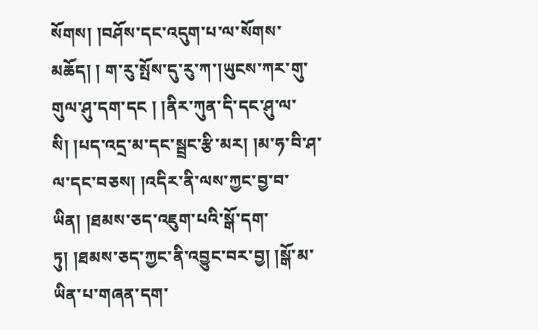སོགས། །བཤོས་དང་འདུག་པ་ལ་སོགས་མཆོད། ། ག་རུ་སྤོས་དུ་རུ་ཀ་།ཡུངས་ཀར་གུ་གུལ་ཤུ་དག་དང ། །ནིར་ཀུན་དི་དང་ཤུ་ལ་སི། །པད་འདྲ་མ་དང་སྦྲང་རྩི་མར། །མ་ཧ་བི་ཤ་ལ་དང་བཅས། །འདིར་ནི་ལས་ཀྱང་བྱ་བ་ཡིན། །ཐམས་ཅད་འཇུག་པའི་སྒོ་དག་ཏུ། །ཐམས་ཅད་ཀྱང་ནི་འབྱུང་བར་བྱ། །སྒོ་མ་ཡིན་པ་གཞན་དག་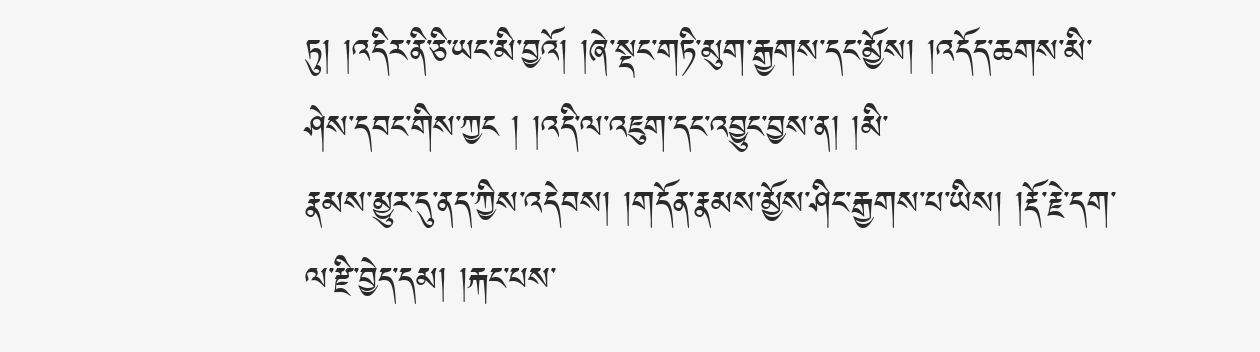ཏུ། །འདིར་ནི་ཅི་ཡང་མི་བྱའོ། །ཞེ་སྡང་གཏི་མུག་རྒྱགས་དང་མྱོས། །འདོད་ཆགས་མི་ཤེས་དབང་གིས་ཀྱང ། །འདི་ལ་འཇུག་དང་འབྱུང་བྱས་ན། །མི་
རྣམས་མྱུར་དུ་ནད་ཀྱིས་འདེབས། །གདོན་རྣམས་མྱོས་ཤིང་རྒྱགས་པ་ཡིས། །རྡོ་རྗེ་དག་ལ་རྫི་བྱེད་དམ། །རྐང་པས་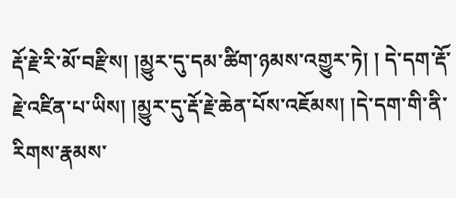རྡོ་རྗེ་རི་མོ་བརྫིས། །མྱུར་དུ་དམ་ཚིག་ཉམས་འགྱུར་ཏེ། ། དེ་དག་རྡོ་རྗེ་འཛིན་པ་ཡིས། །མྱུར་དུ་རྡོ་རྗེ་ཆེན་པོས་འཇོམས། །དེ་དག་གི་ནི་རིགས་རྣམས་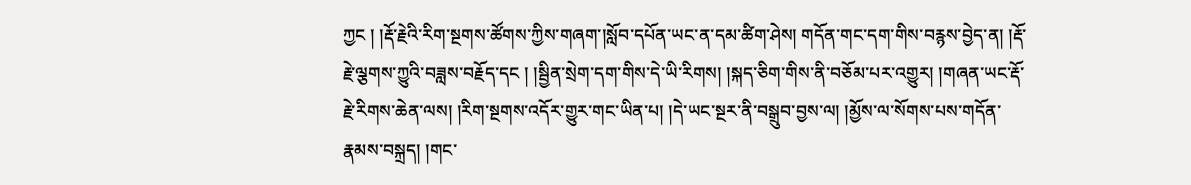ཀྱང ། །རྡོ་རྗེའི་རིག་སྔགས་ཚོགས་ཀྱིས་གཞག་།སློབ་དཔོན་ཡང་ན་དམ་ཚིག་ཤེས། གདོན་གང་དག་གིས་བརྙས་བྱེད་ན། །རྡོ་རྗེ་ལྕགས་ཀྱུའི་བཟླས་བརྗོད་དང ། །སྦྱིན་སྲེག་དག་གིས་དེ་ཡི་རིགས། །སྐད་ཅིག་གིས་ནི་བཅོམ་པར་འགྱུར། །གཞན་ཡང་རྡོ་རྗེ་རིགས་ཆེན་ལས། །རིག་སྔགས་འདོར་གྱུར་གང་ཡིན་པ། །དེ་ཡང་སྔར་ནི་བསྒྲུབ་བྱས་ལ། །མྱོས་ལ་སོགས་པས་གདོན་རྣམས་བསྐྲད། །གང་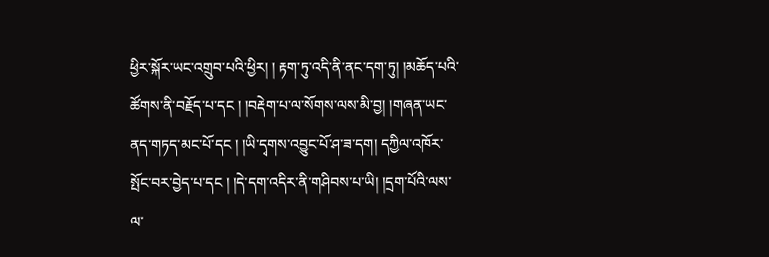ཕྱིར་སྐོར་ཡང་འགྲུབ་པའི་ཕྱིར། ། རྟག་ཏུ་འདི་ནི་ནང་དག་ཏུ། །མཆོད་པའི་ཚོགས་ནི་བརྗོད་པ་དང ། །བརྡེག་པ་ལ་སོགས་ལས་མི་བྱ། །གཞན་ཡང་ནད་གཏད་མང་པོ་དང ། །ཡི་དྭགས་འབྱུང་པོ་ཤ་ཟ་དག། དཀྱིལ་འཁོར་སྤོང་བར་བྱེད་པ་དང ། །དེ་དག་འདིར་ནི་གཤིབས་པ་ཡི། །དྲག་པོའི་ལས་ལ་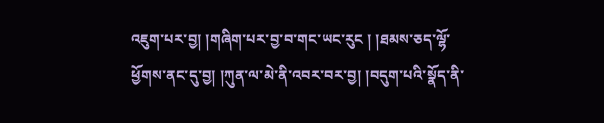འཇུག་པར་བྱ། །གཞིག་པར་བྱ་བ་གང་ཡང་རུང ། །ཐམས་ཅད་ལྷོ་ཕྱོགས་ནང་དུ་བྱ། །ཀུན་ལ་མེ་ནི་འབར་བར་བྱ། །བདུག་པའི་སྣོད་ནི་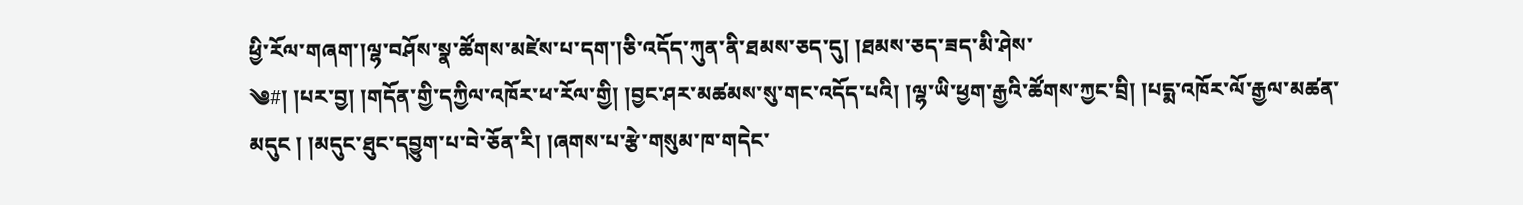ཕྱི་རོལ་གཞག་།ལྷ་བཤོས་སྣ་ཚོགས་མཛེས་པ་དག་།ཅི་འདོད་ཀུན་ནི་ཐམས་ཅད་དུ། །ཐམས་ཅད་ཟད་མི་ཤེས་
༄#། །པར་བྱ། །གདོན་གྱི་དཀྱིལ་འཁོར་ཕ་རོལ་གྱི། །བྱང་ཤར་མཚམས་སུ་གང་འདོད་པའི། །ལྷ་ཡི་ཕྱག་རྒྱའི་ཚོགས་ཀྱང་བྲི། །པདྨ་འཁོར་ལོ་རྒྱལ་མཚན་མདུང ། །མདུང་ཐུང་དབྱུག་པ་བེ་ཅོན་རི། །ཞགས་པ་རྩེ་གསུམ་ཁ་གདེང་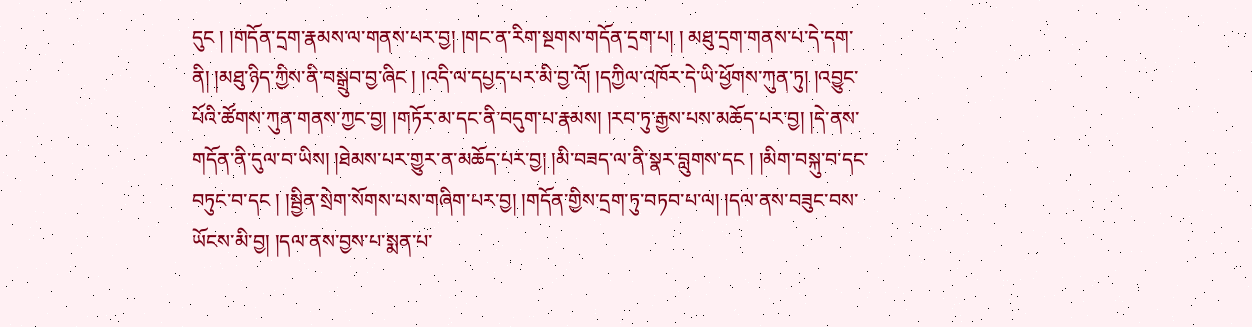དུང ། །གདོན་དྲག་རྣམས་ལ་གནས་པར་བྱ། །གང་ན་རིག་སྔགས་གདོན་དྲག་པ། ། མཐུ་དྲག་གནས་པ་དེ་དག་ནི། །མཐུ་ཉིད་ཀྱིས་ནི་བསྒྲུབ་བྱ་ཞིང ། །འདི་ལ་དཔྱད་པར་མི་བྱ་འོ། །དཀྱིལ་འཁོར་དེ་ཡི་ཕྱོགས་ཀུན་ཏུ། །འབྱུང་པོའི་ཚོགས་ཀུན་གནས་ཀྱང་བྱ། །གཏོར་མ་དང་ནི་བདུག་པ་རྣམས། །རབ་ཏུ་རྒྱས་པས་མཆོད་པར་བྱ། །དེ་ནས་གདོན་ནི་དུལ་བ་ཡིས། །ཐེམས་པར་གྱུར་ན་མཆོད་པར་བྱ། །མི་བཟད་ལ་ནི་སྣར་བླུགས་དང ། །མིག་བསྐུ་བ་དང་བཏུང་བ་དང ། །སྦྱིན་སྲེག་སོགས་པས་གཞིག་པར་བྱ། །གདོན་གྱིས་དྲག་ཏུ་བཏབ་པ་ལ། །དལ་ནས་བཟུང་བས་ཡོངས་མི་བྱ། །དལ་ནས་བྱས་པ་སྨན་པ་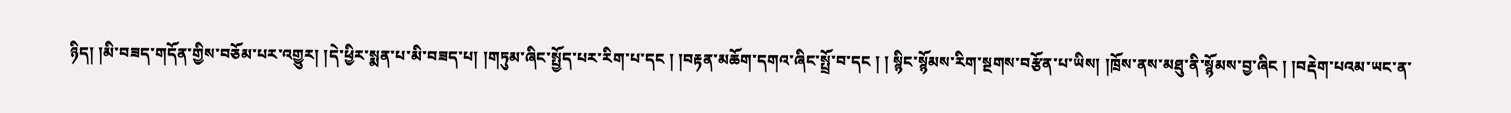ཉིད། །མི་བཟད་གདོན་གྱིས་བཅོམ་པར་འགྱུར། །དེ་ཕྱིར་སྨན་པ་མི་བཟད་པ། །གཏུམ་ཞིང་སྤྱོད་པར་རིག་པ་དང ། །བརྟན་མཆོག་དགའ་ཞིང་སྤྲོ་བ་དང ། ། སྙིང་སྙོམས་རིག་སྔགས་བརྩོན་པ་ཡིས། །ཁྲོས་ནས་མཐུ་ནི་སྙོམས་བྱ་ཞིང ། །བརྡེག་པའམ་ཡང་ན་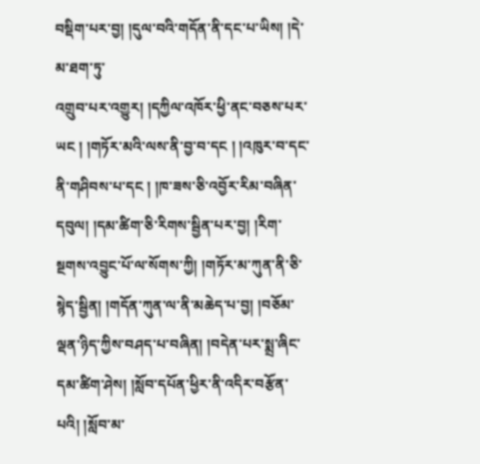བསྡིག་པར་བྱ། །དུལ་བའི་གདོན་ནི་དང་པ་ཡིས། །དེ་མ་ཐག་ཏུ་
འགྲུབ་པར་འགྱུར། །དཀྱིལ་འཁོར་ཕྱི་ནང་བཅས་པར་ཡང ། །གཏོར་མའི་ལས་ནི་བྱ་བ་དང ། །འཁུར་བ་དང་ནི་གཤིབས་པ་དང ། །ཁ་ཟས་ཅི་འབྱོར་རིམ་བཞིན་དབུལ། །དམ་ཚིག་ཅི་རིགས་སྦྱིན་པར་བྱ། །རིག་སྔགས་འབྱུང་པོ་ལ་སོགས་ཀྱི། །གཏོར་མ་ཀུན་ནི་ཅི་སྙེད་སྦྱིན། །གདོན་ཀུན་ལ་ནི་མཆེད་པ་བྱ། །བཅོམ་ལྡན་ཉིད་ཀྱིས་བཤད་པ་བཞིན། །བདེན་པར་སྨྲ་ཞིང་དམ་ཚིག་ཤེས། །སློབ་དཔོན་ཕྱིར་ནི་འདིར་བརྩོན་པའི། །སློབ་མ་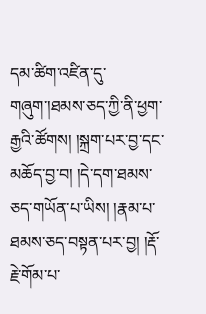དམ་ཚིག་འཛིན་དུ་གཞུག་།ཐམས་ཅད་ཀྱི་ནི་ཕྱག་རྒྱའི་ཚོགས། །སྐྲག་པར་བྱ་དང་མཆོད་བྱ་བ། །དེ་དག་ཐམས་ཅད་གཡོན་པ་ཡིས། །རྣམ་པ་ཐམས་ཅད་བསྟན་པར་བྱ། །རྡོ་རྗེ་གོམ་པ་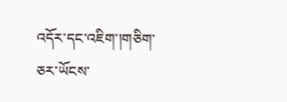འདོར་དང་འཇིག་།གཅིག་ཅར་ཡོངས་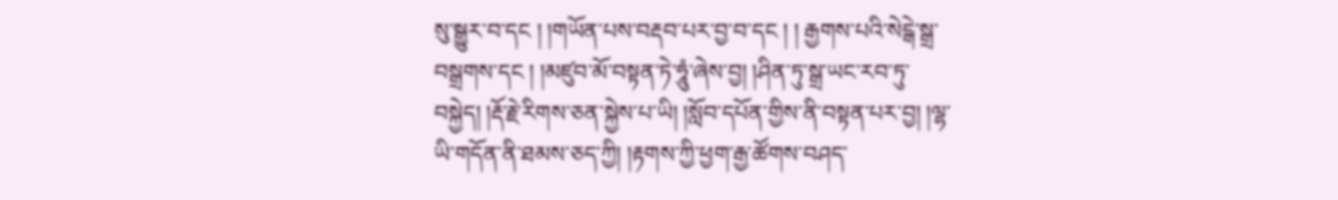སུ་སྒྱུར་བ་དང ། །གཡོན་པས་བརྡབ་པར་བྱ་བ་དང ། ། རྒྱགས་པའི་སེངྒེ་སྒྲ་བསྒྲགས་དང ། །མཛུབ་མོ་བསྟན་ཏེ་ཧཱུཾ་ཞེས་བྱ། །ཤིན་ཏུ་སྒྲ་ཡང་རབ་ཏུ་བསྐྱེད། །རྡོ་རྗེ་རིགས་ཅན་སྐྱེས་པ་ཡི། །སློབ་དཔོན་གྱིས་ནི་བསྟན་པར་བྱ། །ལྷ་ཡི་གདོན་ནི་ཐམས་ཅད་ཀྱི། །རྟགས་ཀྱི་ཕྱག་རྒྱ་ཚོགས་བཤད་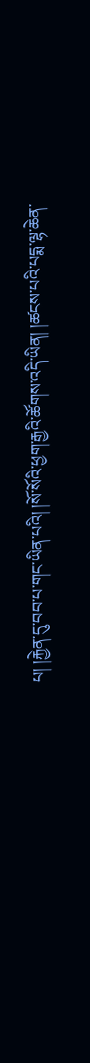པ། །རྐྱེན་དུ་བབ་པ་གང་ཡིན་པའི། །སོ་སོའི་ཕྱག་རྒྱའི་ཚོགས་འདི་ཡིན། །ཚངས་པའི་པདྨ་ལྷ་ཆེན་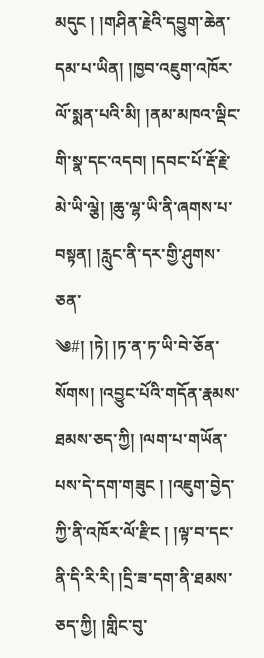མདུང ། །གཤིན་རྗེའི་དབྱུག་ཆེན་དམ་པ་ཡིན། །ཁྱབ་འཇུག་འཁོར་ལོ་སྨན་པའི་མི། །ནམ་མཁའ་ལྡིང་གི་སྣ་དང་འདབ། །དབང་པོ་རྡོ་རྗེ་མེ་ཡི་ལྕེ། །ཆུ་ལྷ་ཡི་ནི་ཞགས་པ་བསྟན། །རླུང་ནི་དར་གྱི་ཤུགས་ཅན་
༄#། །ཏེ། །ཏ་ན་ཏ་ཡི་བེ་ཅོན་སོགས། །འབྱུང་པོའི་གདོན་རྣམས་ཐམས་ཅད་ཀྱི། །ལག་པ་གཡོན་པས་དེ་དག་གཟུང ། །འཇུག་བྱེད་ཀྱི་ནི་འཁོར་ལོ་རྫིང ། །ལྟ་བ་དང་ནི་དི་རི་རི། །དྲི་ཟ་དག་ནི་ཐམས་ཅད་ཀྱི། །གླིང་བུ་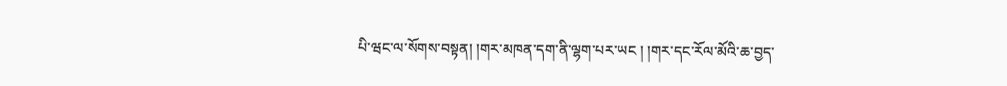པི་ཝང་ལ་སོགས་བསྟན། །གར་མཁན་དག་ནི་ལྷག་པར་ཡང ། །གར་དང་རོལ་མོའི་ཆ་བྱད་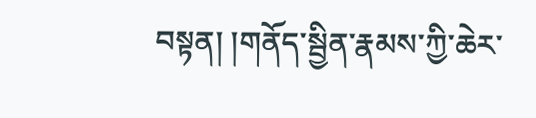བསྟན། །གནོད་སྦྱིན་རྣམས་ཀྱི་ཆེར་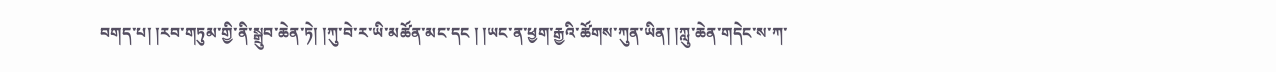བགད་པ། །རབ་གཏུམ་གྱི་ནི་སྒྲུབ་ཆེན་ཏེ། །ཀུ་བེ་ར་ཡི་མཚོན་མང་དང ། །ཡང་ན་ཕྱག་རྒྱའི་ཚོགས་ཀུན་ཡིན། །ཀླུ་ཆེན་གདེང་ས་ཀ་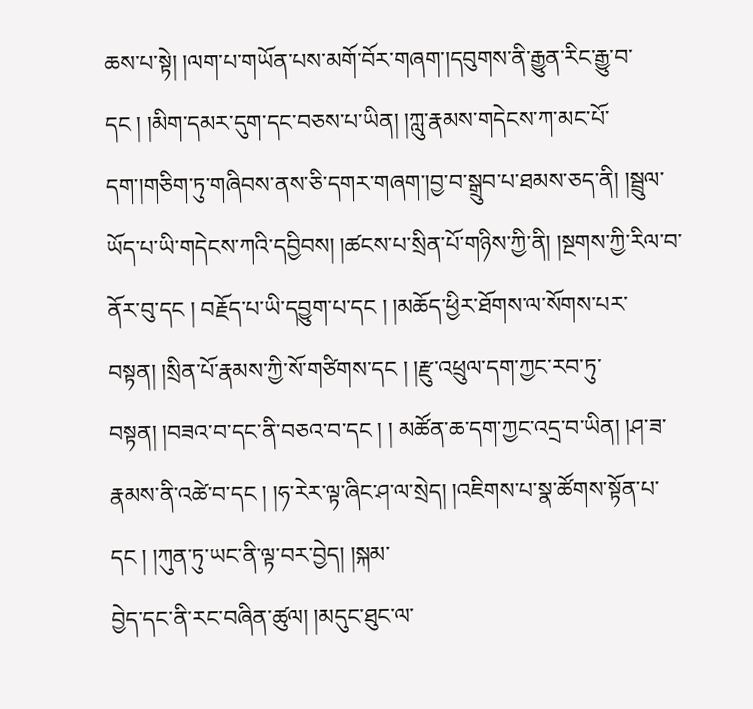ཆས་པ་སྟེ། །ལག་པ་གཡོན་པས་མགོ་བོར་གཞག་།དབུགས་ནི་རྒྱུན་རིང་རྒྱུ་བ་དང ། །མིག་དམར་དུག་དང་བཅས་པ་ཡིན། །ཀླུ་རྣམས་གདེངས་ཀ་མང་པོ་དག་།གཅིག་ཏུ་གཞིབས་ནས་ཅི་དགར་གཞག་།བྱ་བ་སྒྲུབ་པ་ཐམས་ཅད་ནི། །སྦྲུལ་ཡོད་པ་ཡི་གདེངས་ཀའི་དབྱིབས། །ཚངས་པ་སྲིན་པོ་གཉིས་ཀྱི་ནི། །སྔགས་ཀྱི་རིལ་བ་ནོར་བུ་དང ། བརྗོད་པ་ཡི་དབྱུག་པ་དང ། །མཆོད་ཕྱིར་ཐོགས་ལ་སོགས་པར་བསྟན། །སྲིན་པོ་རྣམས་ཀྱི་སོ་གཙིགས་དང ། །རྫུ་འཕྲུལ་དག་ཀྱང་རབ་ཏུ་བསྟན། །བཟའ་བ་དང་ནི་བཅའ་བ་དང ། ། མཚོན་ཆ་དག་ཀྱང་འདྲ་བ་ཡིན། །ཤ་ཟ་རྣམས་ནི་འཚེ་བ་དང ། །ཧ་རེར་ལྟ་ཞིང་ཤ་ལ་སྲེད། །འཇིགས་པ་སྣ་ཚོགས་སྟོན་པ་དང ། །ཀུན་ཏུ་ཡང་ནི་ལྟ་བར་བྱེད། །སྐམ་
བྱེད་དང་ནི་རང་བཞིན་ཚུལ། །མདུང་ཐུང་ལ་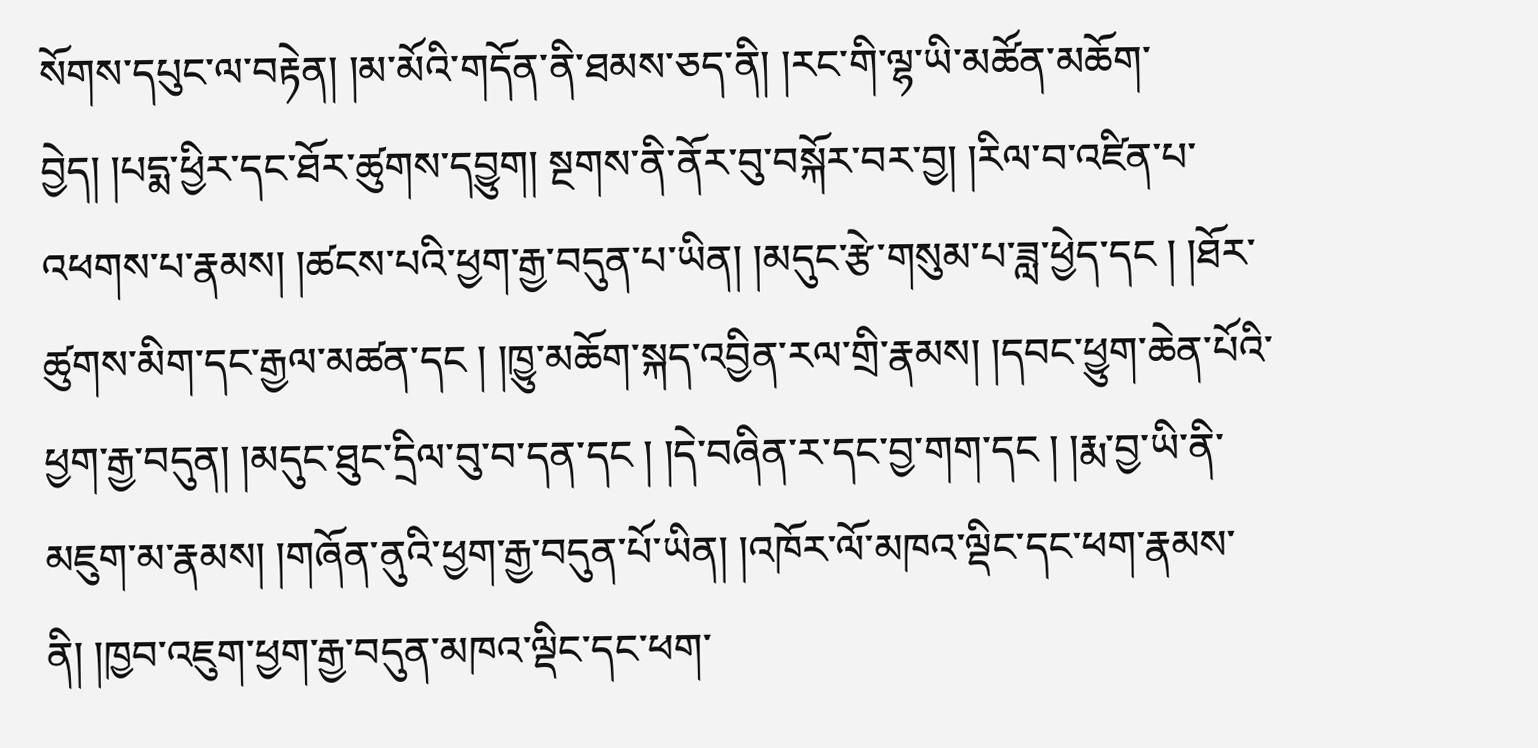སོགས་དཔུང་ལ་བརྟེན། །མ་མོའི་གདོན་ནི་ཐམས་ཅད་ནི། །རང་གི་ལྷ་ཡི་མཚོན་མཆོག་བྱེད། །པདྨ་ཕྱིར་དང་ཐོར་ཚུགས་དབྱུག། སྔགས་ནི་ནོར་བུ་བསྐོར་བར་བྱ། །རིལ་བ་འཛིན་པ་འཕགས་པ་རྣམས། །ཚངས་པའི་ཕྱག་རྒྱ་བདུན་པ་ཡིན། །མདུང་རྩེ་གསུམ་པ་ཟླ་ཕྱེད་དང ། །ཐོར་ཚུགས་མིག་དང་རྒྱལ་མཚན་དང ། །ཁྱུ་མཆོག་སྐད་འབྱིན་རལ་གྲི་རྣམས། །དབང་ཕྱུག་ཆེན་པོའི་ཕྱག་རྒྱ་བདུན། །མདུང་ཐུང་དྲིལ་བུ་བ་དན་དང ། །དེ་བཞིན་ར་དང་བྱ་གག་དང ། །རྨ་བྱ་ཡི་ནི་མཇུག་མ་རྣམས། །གཞོན་ནུའི་ཕྱག་རྒྱ་བདུན་པོ་ཡིན། །འཁོར་ལོ་མཁའ་ལྡིང་དང་ཕག་རྣམས་ནི། །ཁྱབ་འཇུག་ཕྱག་རྒྱ་བདུན་མཁའ་ལྡིང་དང་ཕག་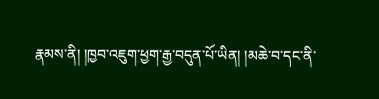རྣམས་ནི། །ཁྱབ་འཇུག་ཕྱག་རྒྱ་བདུན་པོ་ཡིན། །མཆེ་བ་དང་ནི་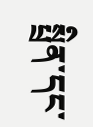སྤྲིན་དང་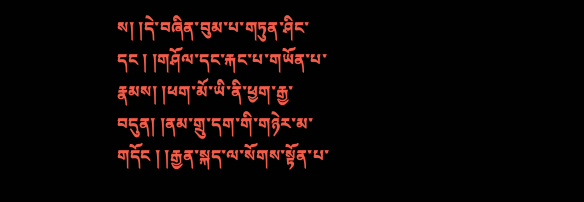ས། །དེ་བཞིན་བུམ་པ་གཏུན་ཤིང་དང ། །གཤོལ་དང་རྐང་པ་གཡོན་པ་རྣམས། །ཕག་མོ་ཡི་ནི་ཕྱག་རྒྱ་བདུན། །ནམ་གྲུ་དག་གི་གཉེར་མ་གདོང ། །རྒྱན་སྐད་ལ་སོགས་སྟོན་པ་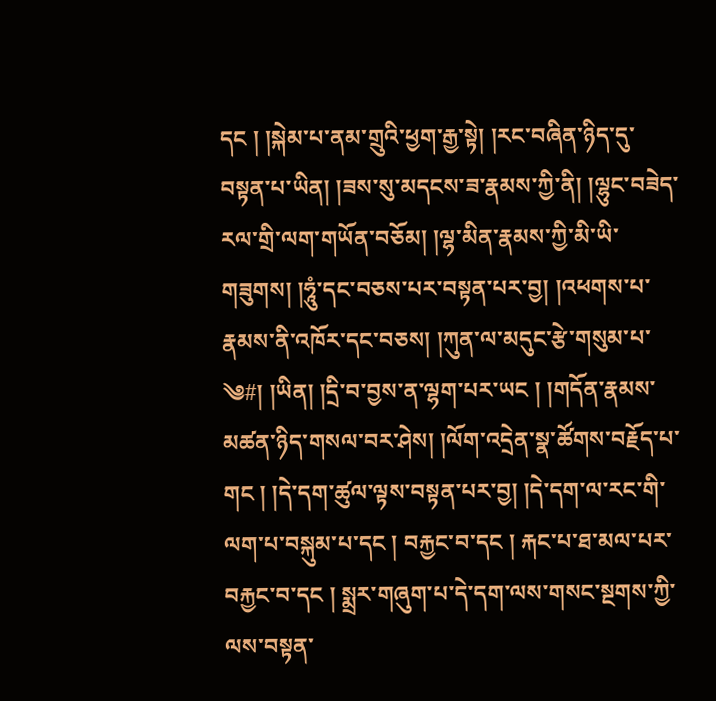དང ། །སྐེམ་པ་ནམ་གྲུའི་ཕྱག་རྒྱ་སྟེ། །རང་བཞིན་ཉིད་དུ་བསྟན་པ་ཡིན། །ཟས་སུ་མདངས་ཟ་རྣམས་ཀྱི་ནི། །ལྷུང་བཟེད་རལ་གྲི་ལག་གཡོན་བཅོམ། །ལྷ་མིན་རྣམས་ཀྱི་མི་ཡི་གཟུགས། །ཧཱུཾ་དང་བཅས་པར་བསྟན་པར་བྱ། །འཕགས་པ་རྣམས་ནི་འཁོར་དང་བཅས། །ཀུན་ལ་མདུང་རྩེ་གསུམ་པ་
༄#། །ཡིན། །དྲི་བ་བྱས་ན་ལྷག་པར་ཡང ། །གདོན་རྣམས་མཚན་ཉིད་གསལ་བར་ཤེས། །ལོག་འདྲེན་སྣ་ཚོགས་བརྗོད་པ་གང ། །དེ་དག་ཚུལ་ལྟས་བསྟན་པར་བྱ། །དེ་དག་ལ་རང་གི་ལག་པ་བསྐུམ་པ་དང ། བརྐྱང་བ་དང ། རྐང་པ་ཐ་མལ་པར་བརྐྱང་བ་དང ། སྨྲར་གཞུག་པ་དེ་དག་ལས་གསང་སྔགས་ཀྱི་ལས་བསྟན་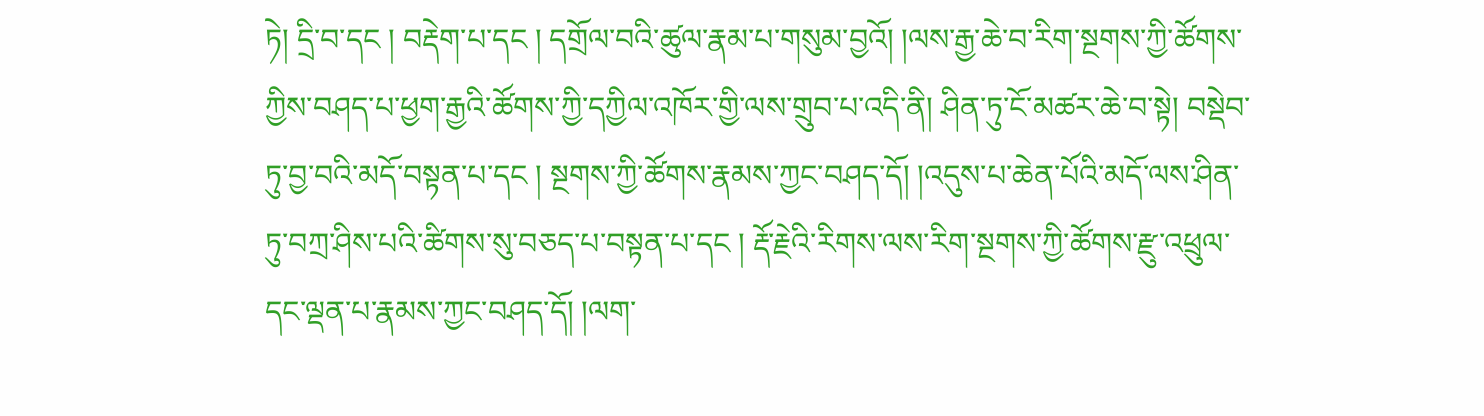ཏེ། དྲི་བ་དང ། བརྡེག་པ་དང ། དགྲོལ་བའི་ཚུལ་རྣམ་པ་གསུམ་བྱའོ། །ལས་རྒྱ་ཆེ་བ་རིག་སྔགས་ཀྱི་ཚོགས་ཀྱིས་བཤད་པ་ཕྱག་རྒྱའི་ཚོགས་ཀྱི་དཀྱིལ་འཁོར་གྱི་ལས་གྲུབ་པ་འདི་ནི། ཤིན་ཏུ་ངོ་མཚར་ཆེ་བ་སྟེ། བསྡེབ་ཏུ་བྱ་བའི་མདོ་བསྟན་པ་དང ། སྔགས་ཀྱི་ཚོགས་རྣམས་ཀྱང་བཤད་དོ། །འདུས་པ་ཆེན་པོའི་མདོ་ལས་ཤིན་ཏུ་བཀྲ་ཤིས་པའི་ཚིགས་སུ་བཅད་པ་བསྟན་པ་དང ། རྡོ་རྗེའི་རིགས་ལས་རིག་སྔགས་ཀྱི་ཚོགས་རྫུ་འཕྲུལ་དང་ལྡན་པ་རྣམས་ཀྱང་བཤད་དོ། །ལག་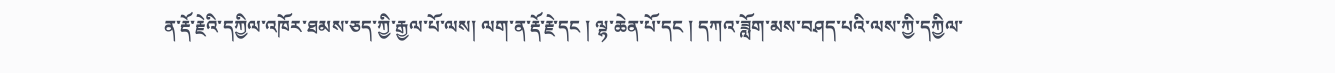ན་རྡོ་རྗེའི་དཀྱིལ་འཁོར་ཐམས་ཅད་ཀྱི་རྒྱལ་པོ་ལས། ལག་ན་རྡོ་རྗེ་དང ། ལྷ་ཆེན་པོ་དང ། དཀའ་ཟློག་མས་བཤད་པའི་ལས་ཀྱི་དཀྱིལ་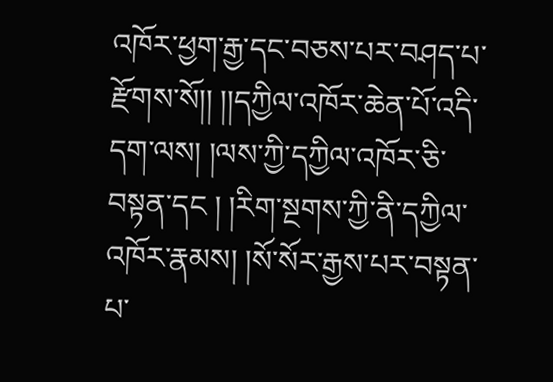འཁོར་ཕྱག་རྒྱ་དང་བཅས་པར་བཤད་པ་རྫོགས་སོ།། །།དཀྱིལ་འཁོར་ཆེན་པོ་འདི་དག་ལས། །ལས་ཀྱི་དཀྱིལ་འཁོར་ཅི་བསྟན་དང ། །རིག་སྔགས་ཀྱི་ནི་དཀྱིལ་འཁོར་རྣམས། །སོ་སོར་རྒྱས་པར་བསྟན་པ་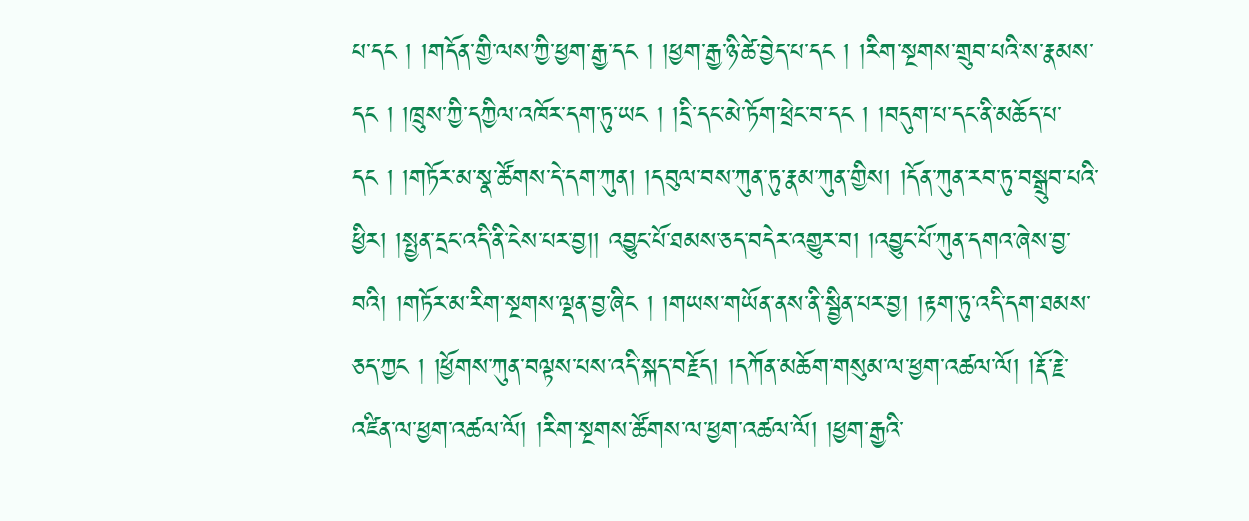པ་དང ། །གདོན་གྱི་ལས་ཀྱི་ཕྱག་རྒྱ་དང ། །ཕྱག་རྒྱ་ཉི་ཚེ་བྱེད་པ་དང ། །རིག་སྔགས་གྲུབ་པའི་ས་རྣམས་དང ། །ཁྲུས་ཀྱི་དཀྱིལ་འཁོར་དག་ཏུ་ཡང ། །དྲི་དང་མེ་ཏོག་ཕྲེང་བ་དང ། །བདུག་པ་དང་ནི་མཆོད་པ་དང ། །གཏོར་མ་སྣ་ཚོགས་དེ་དག་ཀུན། །དབུལ་བས་ཀུན་ཏུ་རྣམ་ཀུན་གྱིས། །དོན་ཀུན་རབ་ཏུ་བསྒྲུབ་པའི་ཕྱིར། །སྤྱན་དྲང་འདི་ནི་ངེས་པར་བྱ།། འབྱུང་པོ་ཐམས་ཅད་བདེར་འགྱུར་བ། །འབྱུང་པོ་ཀུན་དགའ་ཞེས་བྱ་བའི། །གཏོར་མ་རིག་སྔགས་ལྡན་བྱ་ཞིང ། །གཡས་གཡོན་ནས་ནི་སྦྱིན་པར་བྱ། །རྟག་ཏུ་འདི་དག་ཐམས་ཅད་ཀྱང ། །ཕྱོགས་ཀུན་བལྟས་པས་འདི་སྐད་བརྗོད། །དཀོན་མཆོག་གསུམ་ལ་ཕྱག་འཚལ་ལོ། །རྡོ་རྗེ་འཛིན་ལ་ཕྱག་འཚལ་ལོ། །རིག་སྔགས་ཚོགས་ལ་ཕྱག་འཚལ་ལོ། །ཕྱག་རྒྱའི་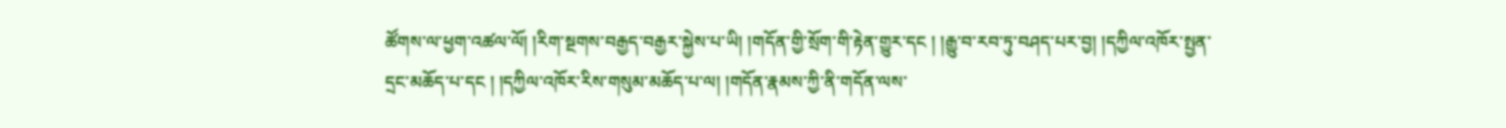ཚོགས་ལ་ཕྱག་འཚལ་ལོ། །རིག་སྔགས་བརྒྱད་བརྒྱར་སྐྱེས་པ་ཡི། །གདོན་གྱི་སྲོག་གི་རྟེན་གྱུར་དང ། །རྒྱུ་བ་རབ་ཏུ་བཤད་པར་བྱ། །དཀྱིལ་འཁོར་སྤྱན་དྲང་མཆོད་པ་དང ། །དཀྱིལ་འཁོར་རིས་གསུམ་མཆོད་པ་ལ། །གདོན་རྣམས་ཀྱི་ནི་གདོན་ལས་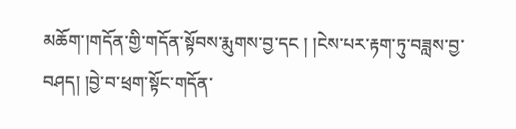མཆོག་།གདོན་གྱི་གདོན་སྟོབས་རྨུགས་བྱ་དང ། །ངེས་པར་རྟག་ཏུ་བཟླས་བྱ་བཤད། །བྱེ་བ་ཕྲག་སྟོང་གདོན་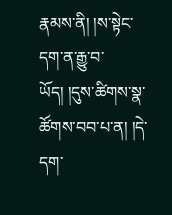རྣམས་ནི། །ས་སྟེང་དག་ན་རྒྱུ་བ་ཡོད། །དུས་ཚིགས་སྣ་ཚོགས་བབ་པ་ན། །དེ་དག་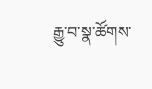རྒྱུ་བ་སྣ་ཚོགས་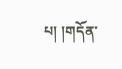པ། །གདོན་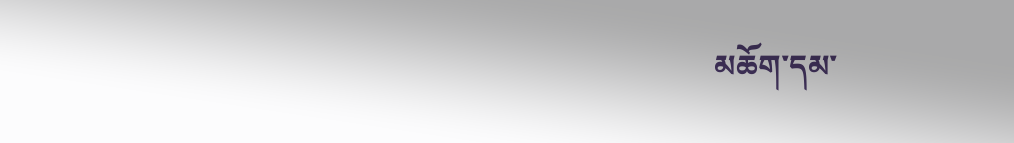མཆོག་དམ་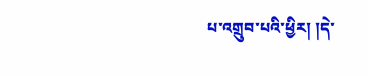པ་འགྲུབ་པའི་ཕྱིར། །དེ་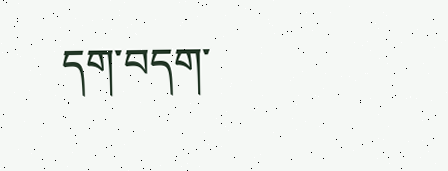དག་བདག་